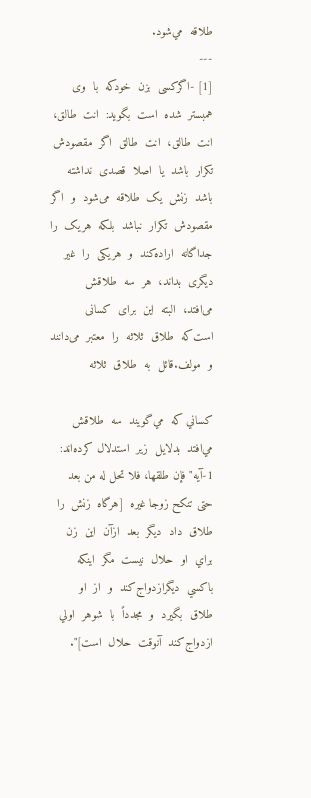طلاقه  مي‌شود.
---
[1] -اگرکسی  بزن  خودکه  با  وی  همبستر  شده  است  بگوید:  انت  طالق‌،  انت  طالق‌،  انت  طالق  اگر  مقصودش  تکرار  باشد  یا  اصلا  قصدی  نداشته  باشد  زنش  یک  طلاقه  می‌شود  و  اگر  مقصودش  تکرار  نباشد  بلکه  هریک  را  جداگانه  اراده‌کند  و  هریکی  را  غیر  دیگری  بداند،  هر  سه  طلاقش  می‌افتد،  البته  این  برای  کسانی  است‌که  طلاق  ثلاثه  را  معتبر  می‌دانند  و  مولف.قائل  به  طلاق  ثلاثه

کساني ‌که  مي‌گويند  سه  طلاقش  مي‌افتد  بدلايل  زير  استدلال ‌کرده‌اند:
1-آيه" فإن طلقها، فلا تحل له من بعد حتى تنكح زوجا غيره  [هرگاه  زنش  را  طلاق  داد  ديگر  بعد  ازآن  اين  زن  براي  او  حلال  نيست  مگر  اينکه  باکسي  ديگرازدواج‌کند  و  از  او  طلاق  بگيرد  و  مجدداً  با  شوهر  اولي  ازدواج‌کند  آنوقت  حلال  است‌]".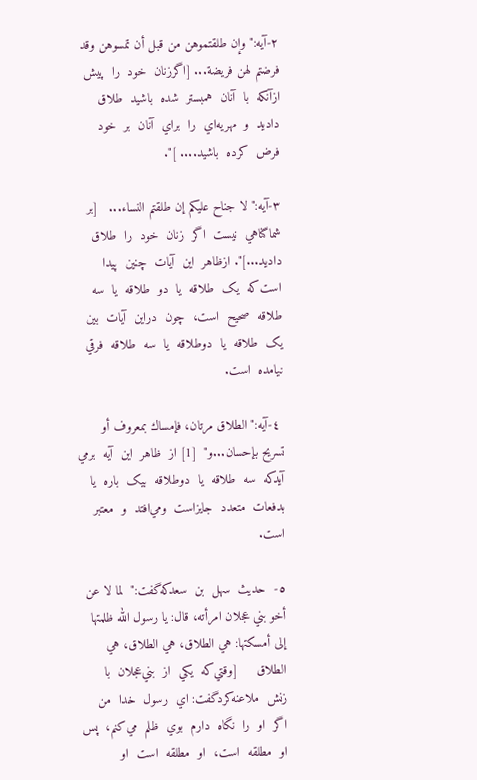٢-آيه‌:" وإن طلقتموهن من قبل أن تمسوهن وقد فرضتم لهن فريضة... [اگرزنان  خود  را  پيش  ازآنکه  با  آنان  همبستر  شده  باشيد  طلاق  داديد  و  مهريه‌اي  را  براي  آنان  بر  خود  فرض  کرده  باشيد.... ]".

٣-آيه‌:" لا جناح عليكم إن طلقتم النساء...   [بر  شماگناهي  نيست  اگر  زنان  خود  را  طلاق  داديد...]". ازظاهر  اين  آيات  چنين  پيدا  است‌که  يک  طلاقه  يا  دو  طلاقه  يا  سه  طلاقه  صحيح  است‌،  چون  دراين  آيات  بين  يک  طلاقه  يا  دوطلاقه  يا  سه  طلاقه  فرقي  نيامده  است‌.

 ٤-آيه‌:" الطلاق مرتان، فإمساك بمعروف أو تسريح بإحسان...و"  [1] از  ظاهر  اين  آيه  برمي آيدکه  سه  طلاقه  يا  دوطلاقه  بيک  باره  يا  بدفعات  متعدد  جايزاست  ومي‌افتد  و  معتبر  است‌.

٥-  حديث  سهل  بن  سعدکه‌گفت‌:"  لما لا عن أخو بني عجلان امرأته، قال: يا رسول الله ظلمتها إلى أمسكتها: هي الطلاق، هي الطلاق، هي الطلاق     [وقتي‌که  يکي  از  بني‌عجلان  با  زنش  ملاعنه‌کردگفت‌: اي  رسول  خدا  من  اگر  او  را  نگاه  دارم  بوي  ظلم  مي‌کنم‌،  پس  او  مطلقه  است‌،  او  مطلقه  است  او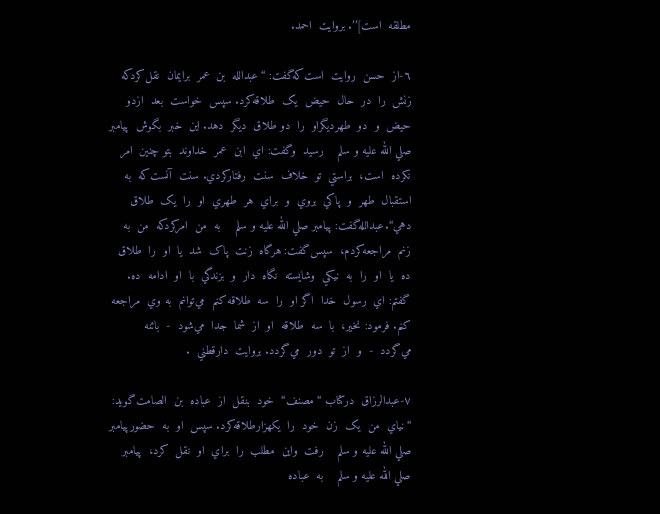مطلقه  است‌]’’. بروايت  احمد.

٦-از  حسن  روايت  است‌که‌گفت‌: “عبدالله  بن  عمر  برايمان  نقل‌کردکه  زنش  را  در  حال  حيض  يک  طلاقه‌کرد. سپس  خواست  بعد  ازدو  حيض  و  دو  طهرديگراو  را  دو طلاق  ديگر  دهد. اين  خبر  بگوش  پيامبر صلي الله عليه و سلم    رسيد  وگفت‌: اي  ابن  عمر  خداوند  بتو چنين  امر  نکرده  است‌،  براستي  تو  خلاف  سنت  رفتارکردي. سنت  آنست‌که  به  استقبال  طهر  و  پاکي  بروي  و  براي  هر  طهري  او  را  يک  طلاق  دهي‌“. عبدالله‌گفت‌: پيامبر صلي الله عليه و سلم    به  من  امرکردکه  من  به  زنم  مراجعه‌کردم‌،  سپس‌گفت‌: هرگاه  زنت  پاک  شد  يا  او  را  طلاق  ده  يا  او  را  به  نيکي  وشايسته  نگاه  دار  و  بزندگي  با  او  ادامه  ده‌. گفتم‌: اي  رسول  خدا  اگر او  را  سه  طلاقه ‌کنم  مي‌توانم  به و‌ي  مراجعه‌ کنم‌. فرمود: نخير،  با  سه  طلاقه  او  از  شما  جدا  مي‌شود  -  بائنه  مي‌گردد  -  و  از  تو  دور  مي‌گردد. بروايت  دارقطني  .

٧-عبدالرزاق  درکتاب “مصنف‌‌“  خود  بنقل  از  عباده  بن  الصامت‌گويد: “نياي  من  يک  زن  خود  را  يکهزارطلاقه‌کرد. سپس  او  به  حضورپيامبر صلي الله عليه و سلم    رفت  واين  مطلب  را  براي  او  نقل  کرد،  پيامبر صلي الله عليه و سلم    به  عباده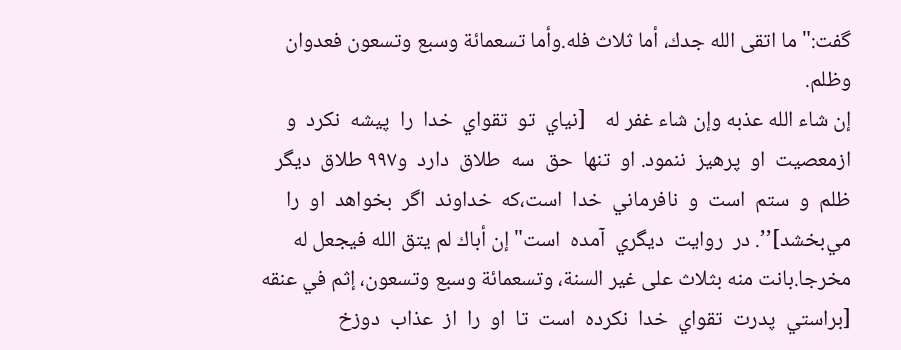گفت‌:" ما اتقى الله جدك، أما ثلاث فله.وأما تسعمائة وسبع وتسعون فعدوان وظلم.
إن شاء الله عذبه وإن شاء غفر له    [نياي  تو  تقواي  خدا  را  پيشه  نکرد  و  ازمعصيت  او  پرهيز  ننمود. او  تنها  حق  سه  طلاق  دارد  و٩٩٧ طلاق  ديگر  ظلم  و  ستم  است  و  نافرماني  خدا  است‌،‌که  خداوند  اگر  بخواهد  او  را  مي‌بخشد]’’. در  روايت  ديگري  آمده  است" إن أباك لم يتق الله فيجعل له مخرجا.بانت منه بثلاث على غير السنة، وتسعمائة وسبع وتسعون، إثم في عنقه   [براستي  پدرت  تقواي  خدا  نکرده  است  تا  او  را  از  عذاب  دوزخ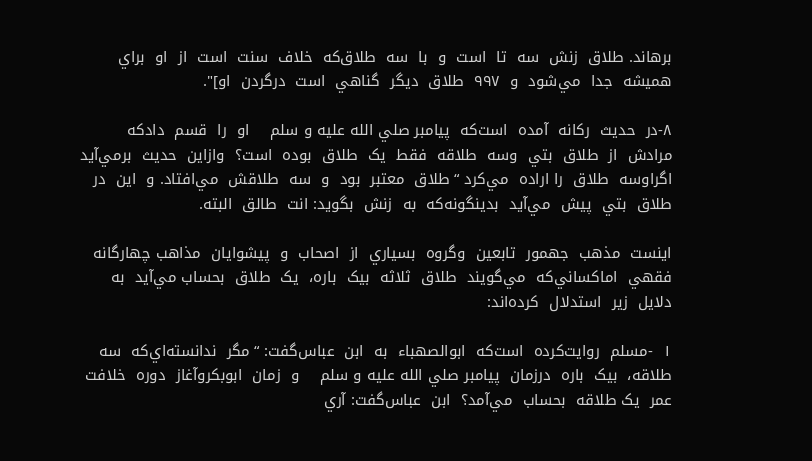برهاند. طلاق  زنش  سه  تا  است  و  با  سه  طلاق‌که  خلاف  سنت  است  از  او  براي  هميشه  جدا  مي‌شود  و  ٩٩٧  طلاق  ديگر  گناهي  است  درگردن  او]".

٨-در  حديث  رکانه  آمده  است‌که  پيامبر صلي الله عليه و سلم    او  را  قسم  دادکه  مرادش  از  طلاق  بتي  وسه  طلاقه  فقط  يک  طلاق  بوده  است‌؟  وازاين  حديث  برمي‌آيد  اگراوسه  طلاق  را اراده  مي‌کرد “طلاق  معتبر  بود  و  سه  طلاقش  مي‌افتاد. و  اين  در  طلاق  بتي  پيش  مي‌آيد  بدينگونه‌که  به  زنش  بگويد: ا‌نت  طالق  البته‌.

اينست  مذهب  جهمور  تابعين  وگروه  بسياري  از  اصحاب  و  پيشوايان  مذاهب چهارگانه  فقهي  اماکساني‌که  مي‌گويند  طلاق  ثلاثه  بيک  باره‌،  يک  طلاق  بحساب مي‌آيد  به  دلايل  زير  استدلال  کرده‌اند:

١  -مسلم  روايت‌کرده  است‌که  ابوالصهباء  به  ابن  عباس‌گفت‌: “مگر  ندانسته‌اي‌که  سه  طلاقه‌،  بيک  باره  درزمان  پيامبر صلي الله عليه و سلم    و  زمان  ابوبکروآغاز  دوره  خلافت  عمر  يک طلاقه  بحساب  مي‌آمد؟  ابن  عباس‌گفت‌: آري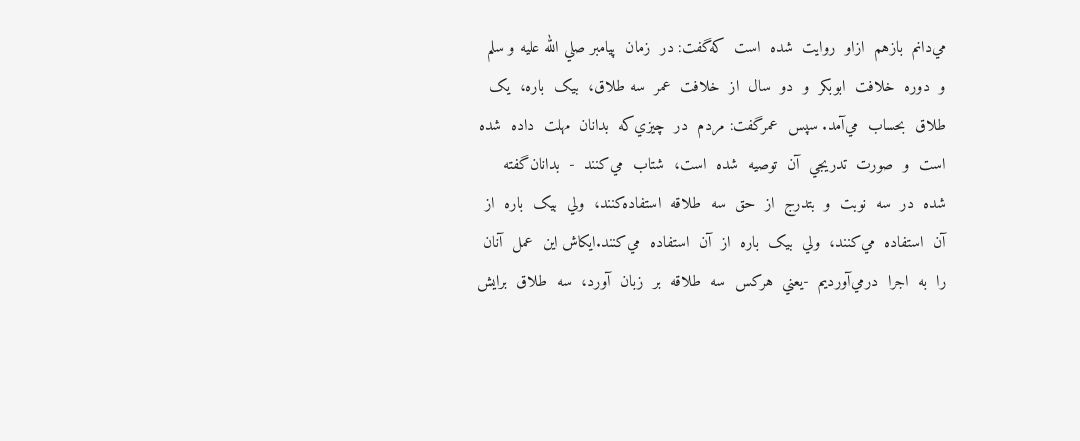مي‌دانم  بازهم  ازاو  روايت  شده  است  که‌گفت‌: در  زمان  پيامبر صلي الله عليه و سلم    و  دوره  خلافت  ابوبکر  و  دو  سال  از  خلافت  عمر  سه طلاق‌،  بيک  باره‌،  يک  طلاق  بحساب  مي‌آمد. سپس  عمرگفت‌: مردم  در  چيزي‌که  بدانان  مهلت  داده  شده  است  و  صورت  تدريجي  آن  توصيه  شده  است‌،  شتاب  مي‌کنند  -  بدانان‌گفته  شده  در  سه  نوبت  و  بتدرج  از  حق  سه  طلاقه  استفاده‌کنند،  ولي  بيک  باره  از  آن  استفاده  مي‌کنند،  ولي  بيک  باره  از  آن  استفاده  مي‌کنند.ايکاش اين  عمل  آنان  را  به  اجرا  درمي‌آورديم  -يعني  هرکس  سه  طلاقه  بر  زبان  آورد،  سه  طلاق  برايش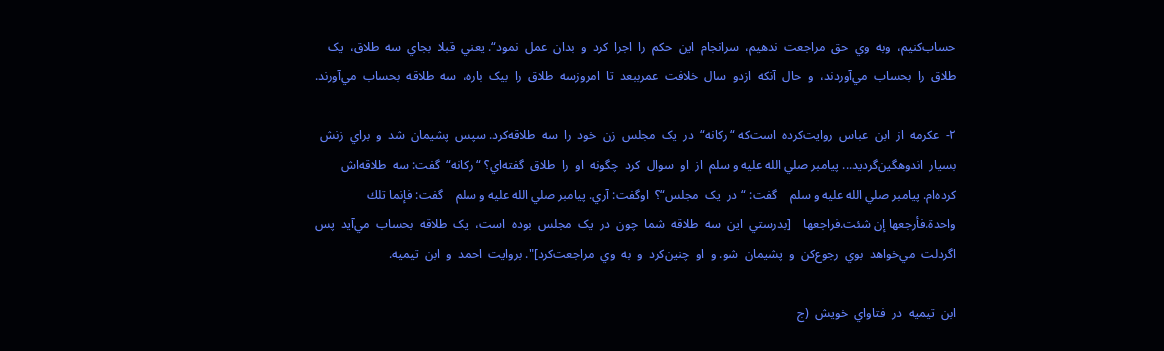حساب‌کنيم‌،  وبه  وي  حق  مراجعت  ندهيم‌،  سرانجام  اين  حکم  را  اجرا  کرد  و  بدان  عمل  نمود“. يعني  قبلا  بجاي  سه  طلاق‌،  يک  طلاق  را  بحساب  مي‌آوردند،  و  حال  آنکه  ازدو  سال  خلافت  عمرببعد  تا  امروزسه  طلاق  را  بيک  باره‌،  سه  طلاقه  بحساب  مي‌آورند.

٢-  عکرمه  از  ابن  عباس  روايت‌کرده  است‌که “رکانه‌‌“  در  يک  مجلس  زن  خود  را  سه  طلاقه‌کرد. سپس  پشيمان  شد  و  براي  زنش  بسيار  اندوهگين‌گرديد... پيامبر صلي الله عليه و سلم  از  او  سوال  کرد  چگونه  او  را  طلاق  گفته‌اي‌؟ “رکانه‌‌“  گفت‌: سه  طلاقه‌اش  کرده‌ام‌. پيامبر صلي الله عليه و سلم    گفت‌: “در  يک  مجلس‌‌“؟  اوگفت‌: آري‌. پيامبر صلي الله عليه و سلم    گفت‌: فإنما تلك واحدة.فأرجعها إن شئت.فراجعها    [بدرستي  اين  سه  طلاقه  شما  چون  در  يک  مجلس  بوده  است‌،  يک  طلاقه  بحساب  مي‌آيد  پس  اگردلت  مي‌خواهد  بوي  رجوع‌کن  و  پشيمان  شو. و  او  چنين‌کرد  و  به  وي  مراجعت‌کرد]". بروايت  احمد  و  ابن  تيميه‌.

ابن  تيميه  در  فتاواي  خويش  (ج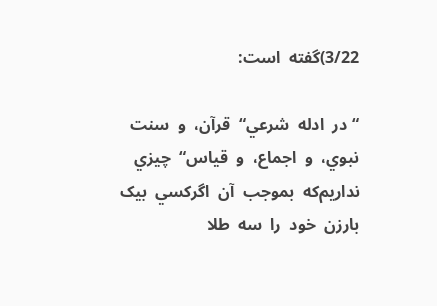3/22)گفته  است‌:

“در  ادله  شرعي‌“  قرآن‌،  و  سنت  نبوي‌،  و  اجماع‌،  و  قياس‌“  چيزي  نداريم‌که  بموجب  آن  اگرکسي  بيک  بارزن  خود  را  سه  طلا